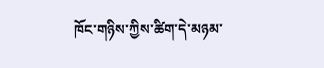ཁོང་གཉིས་ཀྱིས་ཚིག་དེ་མཉམ་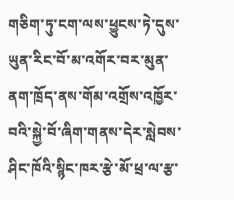གཅིག་ཏུ་ངག་ལས་ཕྱུངས་ཏེ་དུས་ཡུན་རིང་བོ་མ་འགོར་བར་མུན་ནག་ཁྲོད་ནས་གོམ་འགྲོས་འཁྱོར་བའི་སྐྱེ་བོ་ཞིག་གནས་དེར་སླེབས་ཤིང་ཁོའི་སྙིང་ཁར་རྩེ་མོ་ཕྲ་ལ་རྩ་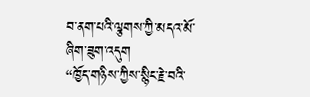བ་ནག་པའི་ལྕགས་ཀྱི་མདའ་མོ་ཞིག་ཟུག་འདུག
“ཁྱོད་གཉིས་ཀྱིས་སྙིང་རྗེ་བའི་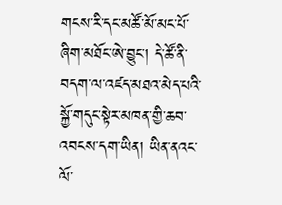གངས་རི་དང་མཚོ་མོ་མང་པོ་ཞིག་མཐོང་ཨེ་བྱུང་། དེ་ཚོ་ནི་བདག་ལ་འཛད་མཐའ་མེད་པའི་སྐྱོ་གདུང་སྟེར་མཁན་གྱི་ཆབ་འབངས་དག་ཡིན། ཡིན་ནའང་ལོ་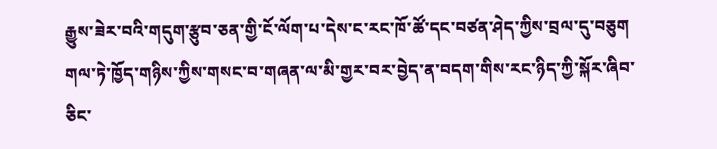རྒྱུས་ཟེར་བའི་གདུག་རྩུབ་ཅན་གྱི་ངོ་ལོག་པ་དེས་ང་རང་ཁོ་ཚོ་དང་བཙན་ཤེད་ཀྱིས་བྲལ་དུ་བཅུག གལ་ཏེ་ཁྱོད་གཉིས་ཀྱིས་གསང་བ་གཞན་ལ་མི་གྱར་བར་བྱེད་ན་བདག་གིས་རང་ཉིད་ཀྱི་སྐོར་ཞིབ་ཅིང་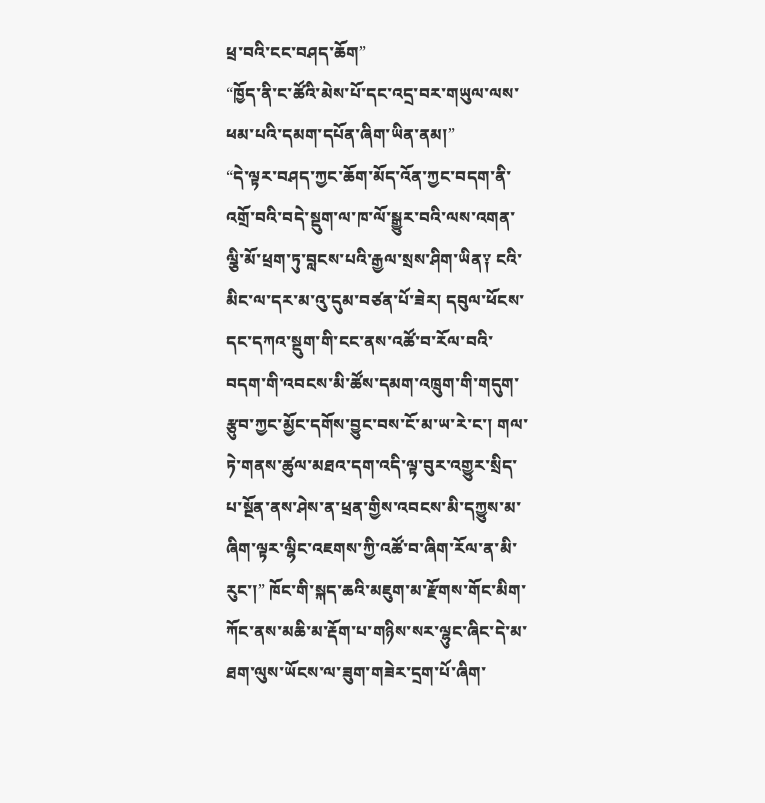ཕྲ་བའི་ངང་བཤད་ཆོག”
“ཁྱོད་ནི་ང་ཚོའི་མེས་པོ་དང་འདྲ་བར་གཡུལ་ལས་ཕམ་པའི་དམག་དཔོན་ཞིག་ཡིན་ནམ།”
“དེ་ལྟར་བཤད་ཀྱང་ཆོག་མོད་འོན་ཀྱང་བདག་ནི་འགྲོ་བའི་བདེ་སྡུག་ལ་ཁ་ལོ་སྒྱུར་བའི་ལས་འགན་ལྕི་མོ་ཕྲག་ཏུ་བླངས་པའི་རྒྱལ་སྲས་ཤིག་ཡིན༑ ངའི་མིང་ལ་དར་མ་འུ་དུམ་བཙན་པོ་ཟེར། དབུལ་ཕོངས་དང་དཀའ་སྡུག་གི་ངང་ནས་འཚོ་བ་རོལ་བའི་བདག་གི་འབངས་མི་ཚོས་དམག་འཁྲུག་གི་གདུག་རྩུབ་ཀྱང་མྱོང་དགོས་བྱུང་བས་ངོ་མ་ཡ་རེ་ང་། གལ་ཏེ་གནས་ཚུལ་མཐའ་དག་འདི་ལྟ་བུར་འགྱུར་སྲིད་པ་སྔོན་ནས་ཤེས་ན་ཕྲན་གྱིས་འབངས་མི་དཀྱུས་མ་ཞིག་ལྟར་ལྷིང་འཇགས་ཀྱི་འཚོ་བ་ཞིག་རོལ་ན་མི་རུང་།” ཁོང་གི་སྐད་ཆའི་མཇུག་མ་རྫོགས་གོང་མིག་ཀོང་ནས་མཆི་མ་རྡོག་པ་གཉིས་སར་ལྷུང་ཞིང་དེ་མ་ཐག་ལུས་ཡོངས་ལ་ཟུག་གཟེར་དྲག་པོ་ཞིག་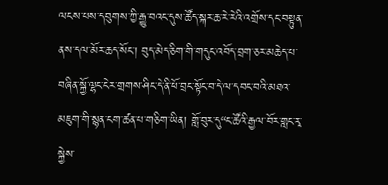ལངས་པས་དབུགས་ཀྱི་རྒྱུ་བའང་དུས་ཚོད་སྐར་ཆ་རེ་རེའི་འགྲོས་དང་བསྟུན་ནས་དལ་མོར་ཆད་སོང་། བུད་མེད་ཅིག་གི་གདུང་འབོད་བྲག་ཅར་མཆེད་པ་བཞིན་སྐྱོ་ལྷང་ངེར་གྲགས་ཤིང་དེ་ནི་ཕོ་བྲང་སྟོང་བ་དེ་ལ་དབང་བའི་མཐའ་མཇུག་གི་སྙན་ངག་ཚན་པ་གཅིག་ཡིན། གློ་བུར་དུ“ང་ཚོའི་རྒྱལ་བོར་གླང་རྭ་སྐྱེས་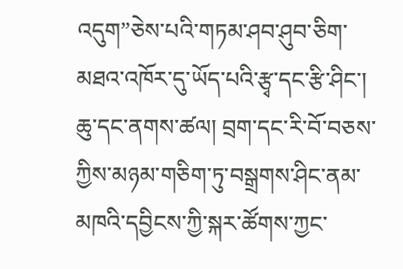འདུག”ཅེས་པའི་གཏམ་ཤབ་ཤུབ་ཅིག་མཐའ་འཁོར་དུ་ཡོད་པའི་རྩྭ་དང་རྩི་ཤིང་། ཆུ་དང་ནགས་ཚལ། བྲག་དང་རི་བོ་བཅས་ཀྱིས་མཉམ་གཅིག་ཏུ་བསྒྲགས་ཤིང་ནམ་མཁའི་དབྱིངས་ཀྱི་སྐར་ཚོགས་ཀྱང་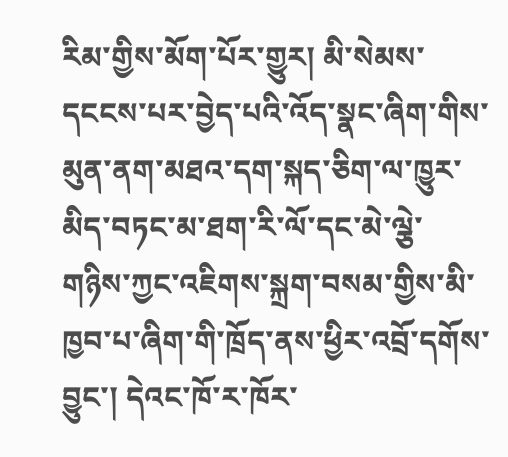རིམ་གྱིས་མོག་པོར་གྱུར། མི་སེམས་དངངས་པར་བྱེད་པའི་འོད་སྣང་ཞིག་གིས་མུན་ནག་མཐའ་དག་སྐད་ཅིག་ལ་ཁྱུར་མིད་བཏང་མ་ཐག་རི་ལོ་དང་མེ་ལྕེ་གཉིས་ཀྱང་འཇིགས་སྐྲག་བསམ་གྱིས་མི་ཁྱབ་པ་ཞིག་གི་ཁྲོད་ནས་ཕྱིར་འབྲོ་དགོས་བྱུང་། དེའང་ཁོ་ར་ཁོར་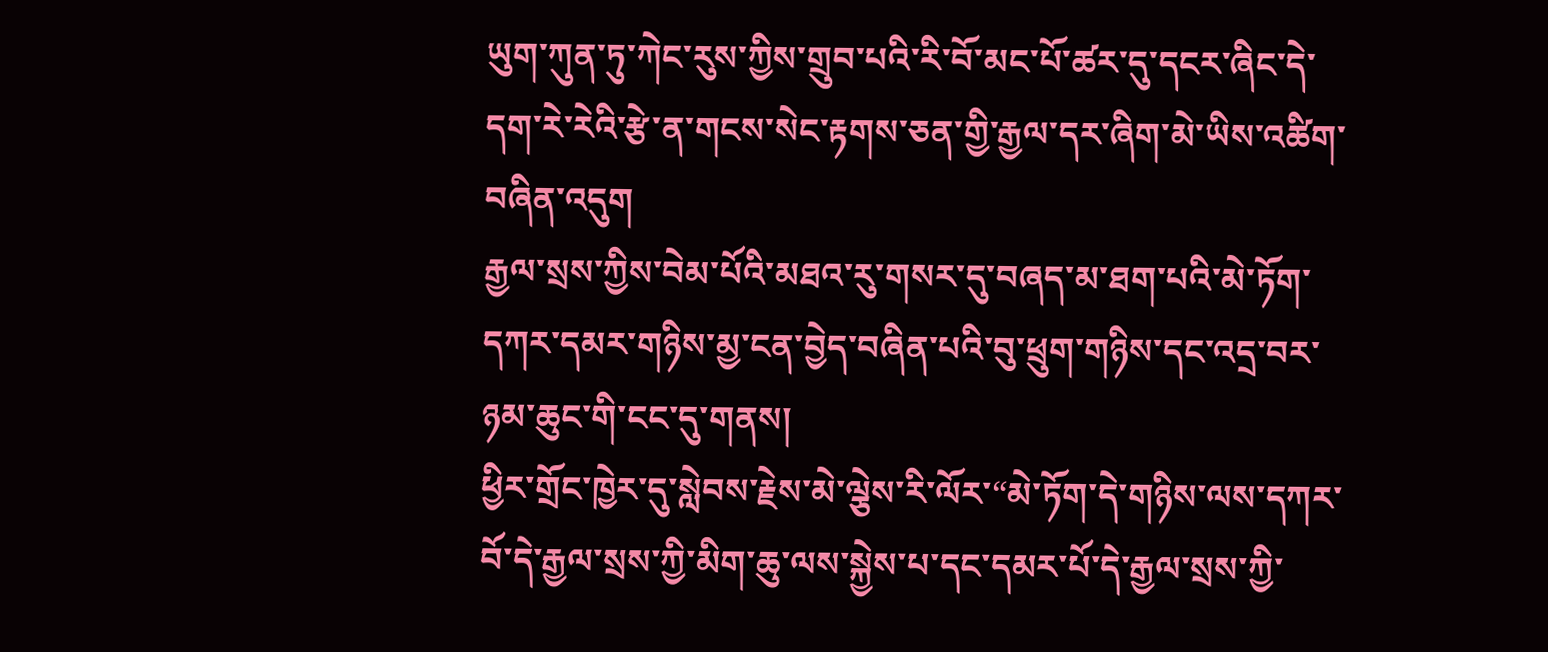ཡུག་ཀུན་ཏུ་ཀེང་རུས་ཀྱིས་གྲུབ་པའི་རི་བོ་མང་པོ་ཚར་དུ་དངར་ཞིང་དེ་དག་རེ་རེའི་རྩེ་ན་གངས་སེང་རྟགས་ཅན་གྱི་རྒྱལ་དར་ཞིག་མེ་ཡིས་འཚིག་བཞིན་འདུག
རྒྱལ་སྲས་ཀྱིས་བེམ་པོའི་མཐའ་རུ་གསར་དུ་བཞད་མ་ཐག་པའི་མེ་ཏོག་དཀར་དམར་གཉིས་མྱ་ངན་བྱེད་བཞིན་པའི་བུ་ཕྲུག་གཉིས་དང་འདྲ་བར་ཉམ་ཆུང་གི་ངང་དུ་གནས།
ཕྱིར་གྲོང་ཁྱེར་དུ་སླེབས་རྗེས་མེ་ལྕེས་རི་ལོར་“མེ་ཏོག་དེ་གཉིས་ལས་དཀར་བོ་དེ་རྒྱལ་སྲས་ཀྱི་མིག་ཆུ་ལས་སྐྱེས་པ་དང་དམར་པོ་དེ་རྒྱལ་སྲས་ཀྱི་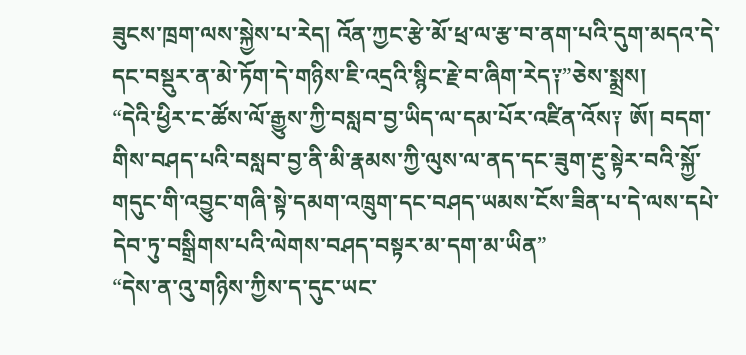ཟུངས་ཁྲག་ལས་སྐྱེས་པ་རེད། འོན་ཀྱང་རྩེ་མོ་ཕྲ་ལ་རྩ་བ་ནག་པའི་དུག་མདའ་དེ་དང་བསྡུར་ན་མེ་ཏོག་དེ་གཉིས་ཇི་འདྲའི་སྙིང་རྗེ་བ་ཞིག་རེད༑”ཅེས་སྨྲས།
“དེའི་ཕྱིར་ང་ཚོས་ལོ་རྒྱུས་ཀྱི་བསླབ་བྱ་ཡིད་ལ་དམ་པོར་འཛིན་འོས༑ ཨོ། བདག་གིས་བཤད་པའི་བསླབ་བྱ་ནི་མི་རྣམས་ཀྱི་ལུས་ལ་ནད་དང་ཟུག་རྔུ་སྟེར་བའི་སྐྱོ་གདུང་གི་འབྱུང་གཞི་སྟེ་དམག་འཁྲུག་དང་བཤད་ཡམས་ངོས་ཟིན་པ་དེ་ལས་དཔེ་དེབ་ཏུ་བསྒྲིགས་པའི་ལེགས་བཤད་བསྟར་མ་དག་མ་ཡིན”
“དེས་ན་འུ་གཉིས་ཀྱིས་ད་དུང་ཡང་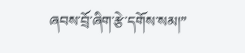ཞབས་བྲོ་ཞིག་རྩེ་དགོས་སམ།”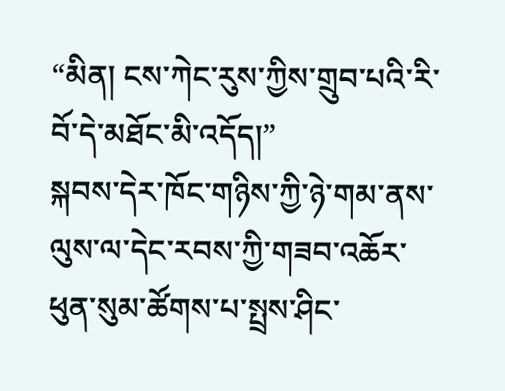“མིན། ངས་ཀེང་རུས་ཀྱིས་གྲུབ་པའི་རི་བོ་དེ་མཐོང་མི་འདོད།”
སྐབས་དེར་ཁོང་གཉིས་ཀྱི་ཉེ་གམ་ནས་ལུས་ལ་དེང་རབས་ཀྱི་གཟབ་འཆོར་ཕུན་སུམ་ཚོགས་པ་སྤྲས་ཤིང་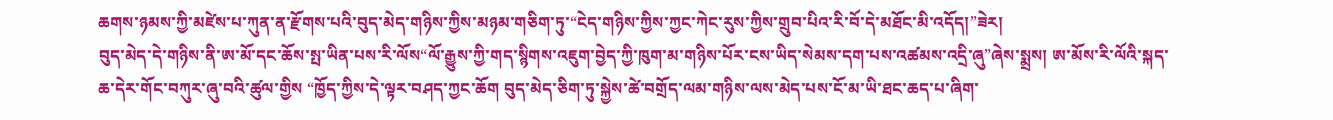ཆགས་ཉམས་ཀྱི་མཛེས་པ་ཀུན་ན་རྫོགས་པའི་བུད་མེད་གཉིས་ཀྱིས་མཉམ་གཅིག་ཏུ་“ངེད་གཉིས་ཀྱིས་ཀྱང་ཀེང་རུས་ཀྱིས་གྲུབ་པིའ་རི་བོ་དེ་མཐོང་མི་འདོད།”ཟེར།
བུད་མེད་དེ་གཉིས་ནི་ཨ་མོ་དང་ཆོས་སྤ་ཡིན་པས་རི་ལོས“ལོ་རྒྱུས་ཀྱི་གད་སྙིགས་འཇུག་བྱེད་ཀྱི་ཁུག་མ་གཉིས་པོར་ངས་ཡིད་སེམས་དག་པས་འཚམས་འདྲི་ཞུ”ཞེས་སྨྲས། ཨ་མོས་རི་ལོའི་སྐད་ཆ་དེར་གོང་བཀུར་ཞུ་བའི་ཚུལ་གྱིས “ཁྱོད་ཀྱིས་དེ་ལྟར་བཤད་ཀྱང་ཆོག བུད་མེད་ཅིག་ཏུ་སྐྱེས་ཚེ་བགྲོད་ལམ་གཉིས་ལས་མེད་པས་ངོ་མ་ཡི་ཐང་ཆད་པ་ཞིག་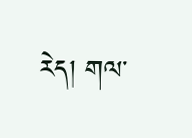རེད། གལ་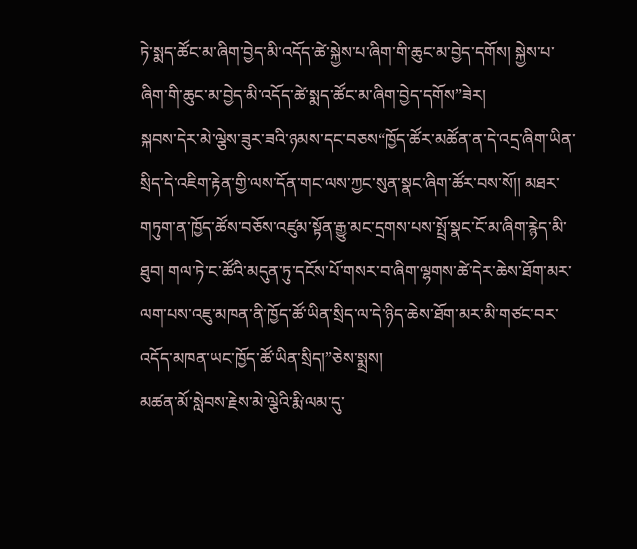ཏེ་སྨད་ཚོང་མ་ཞིག་བྱེད་མི་འདོད་ཚེ་སྐྱེས་པ་ཞིག་གི་ཆུང་མ་བྱེད་དགོས། སྐྱེས་པ་ཞིག་གི་ཆུང་མ་བྱེད་མི་འདོད་ཚེ་སྨད་ཚོང་མ་ཞིག་བྱེད་དགོས”ཟེར།
སྐབས་དེར་མེ་ལྕེས་ཟུར་ཟའི་ཉམས་དང་བཅས“ཁྱོད་ཚོར་མཚོན་ན་དེ་འདྲ་ཞིག་ཡིན་སྲིད་དེ་འཇིག་རྟེན་གྱི་ལས་དོན་གང་ལས་ཀྱང་སུན་སྣང་ཞིག་ཚོར་བས་སོ།། མཐར་གཏུག་ན་ཁྱོད་ཚོས་བཅོས་འཛུམ་སྟོན་རྒྱུ་མང་དྲགས་པས་སྤྲོ་སྣང་ངོ་མ་ཞིག་རྙེད་མི་ཐུབ། གལ་ཏེ་ང་ཚོའི་མདུན་ཏུ་དངོས་པོ་གསར་བ་ཞིག་ལྷགས་ཚེ་དེར་ཆེས་ཐོག་མར་ལག་པས་འཇུ་མཁན་ནི་ཁྱོད་ཚོ་ཡིན་སྲིད་ལ་དེ་ཉིད་ཆེས་ཐོག་མར་མི་གཙང་བར་འདོད་མཁན་ཡང་ཁྱོད་ཚོ་ཡིན་སྲིད།”ཅེས་སྨྲས།
མཚན་མོ་སླེབས་རྗེས་མེ་ལྕེའི་རྨི་ལམ་དུ་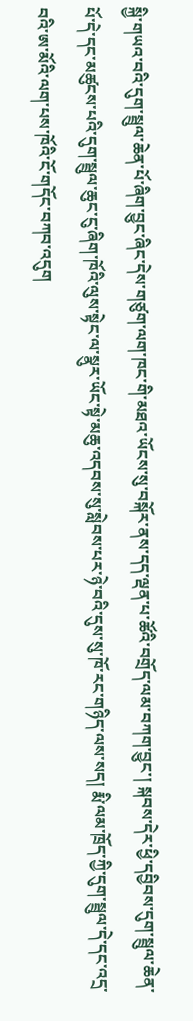སྐྱི་གཡའ་བའི་དུག་སྦྲུལ་ཆེན་པོ་ཞིག་བྱུང་ཞིང་དེས་གཙུག་ལག་ཁང་གི་མཐའ་ཡོངས་སུ་བསྐོར་ནས་དད་ལྡན་པ་ཚོའི་བགྲོད་ལམ་བཀག་བྱུང་། སྐབས་དེར་ཕྱི་དབྱིབས་དུག་སྦྲུལ་ཆེན་པོ་དེ་དང་མཚུངས་པའི་དུག་སྦྲུལ་ཆུང་ངུ་ཞིག་ཁོའི་ལུས་སྟེང་ལ་སྣུར་ཡོང་སྟེ་མཆུ་འདབས་སུ་སླེབས་པར་ཉེ་བའི་དུས་སུ་ཁོ་རང་གཉིད་ལས་སད། རྨི་ལམ་ཁྲོད་ཀྱི་དུག་སྦྲུལ་དེ་དང་འདྲ་བའི་ཨ་མོའི་ལག་པས་ཁོའི་ངོ་གདོང་བཀབ་འདུག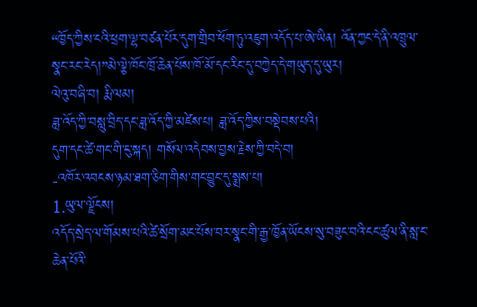“ཁྱོད་ཀྱིས་ངའི་ཕྲག་ལྷ་བཙན་པོར་དུག་གྲིབ་ཕོག་ཏུ་འཇུག་འདོད་པ་ཨེ་ཡིན། འོན་ཀྱང་དེ་ནི་འཁྲུལ་སྣང་རང་རེད།”མེ་ལྕེ་ཁོང་ཁྲོ་ཆེན་པོས་ཁོ་མོ་དང་རིང་དུ་བཀྱེད་དེ་གཡུད་དུ་ཡུར།
ལེའུ་བཞི་བ། རྨི་ལམ།
ཟླ་འོད་ཀྱི་བསླུ་བྲིད་དང་ཟླ་འོད་ཀྱི་མཛེས་པ། ཟླ་འོད་ཀྱིས་བསྡེབས་པའི།
དུག་དང་ཚེ་གང་གི་ངུ་སྐད། གསོལ་འདེབས་བྱས་རྗེས་ཀྱི་བདེ་བ།
-འཁོར་འབངས་ཉམ་ཐག་ཅིག་གིས་གང་བྱུང་དུ་སྨྲས་པ།
1.ཡུལ་ལྗོངས།
འདོད་སྲེད་ལ་གོམས་པའི་ཚེ་སྲོག་མང་པོས་བར་སྣང་གི་རྒྱ་ཁྱོན་ཡོངས་སུ་བཟུང་བའི་ངང་ཚུལ་ནི་སླ་ང་ཆེན་པོའི་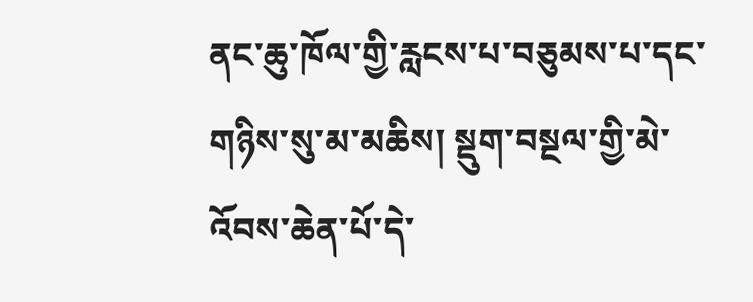ནང་ཆུ་ཁོལ་གྱི་རླངས་པ་བཅུམས་པ་དང་གཉིས་སུ་མ་མཆིས། སྡུག་བསྔལ་གྱི་མེ་འོབས་ཆེན་པོ་དེ་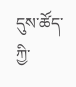དུས་ཚོད་ཀྱི་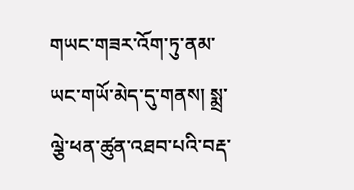གཡང་གཟར་འོག་ཏུ་ནམ་ཡང་གཡོ་མེད་དུ་གནས། སྨྲ་ལྕེ་ཕན་ཚུན་འཐབ་པའི་བརྡ་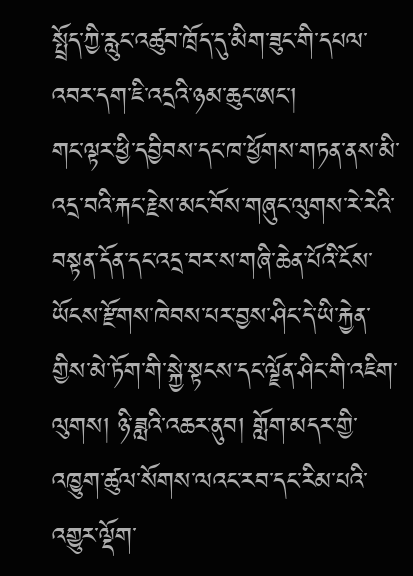སྤྲོད་ཀྱི་རླུང་འཚུབ་ཁྲོད་དུ་མིག་ཟུང་གི་དཔལ་འབར་དག་ཇི་འདྲའི་ཉམ་ཆུང་ཨང་།
གང་ལྟར་ཕྱི་དབྱིབས་དང་ཁ་ཕྱོགས་གཏན་ནས་མི་འདྲ་བའི་རྐང་རྗེས་མང་བོས་གཞུང་ལུགས་རེ་རེའི་བསྟན་དོན་དང་འདྲ་བར་ས་གཞི་ཆེན་པོའི་ངོས་ཡོངས་རྫོགས་ཁེབས་པར་བྱས་ཤིང་དེ་ཡི་རྐྱེན་གྱིས་མེ་ཏོག་གི་སྐྱེ་སྟངས་དང་ལྗོན་ཤིང་གི་འཇིག་ལུགས། ཉི་ཟླའི་འཆར་ནུབ། གློག་མདར་གྱི་འཁྱུག་ཚུལ་སོགས་ལའང་རབ་དང་རིམ་པའི་འགྱུར་ལྡོག་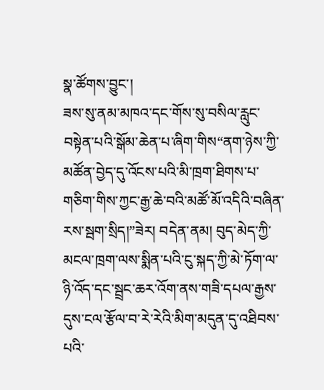སྣ་ཚོགས་བྱུང་།
ཟས་སུ་ནམ་མཁའ་དང་གོས་སུ་བསིལ་རླུང་བསྟེན་པའི་སྒོམ་ཆེན་པ་ཞིག་གིས“ནག་ཉེས་ཀྱི་མཚོན་བྱེད་དུ་འོངས་པའི་མི་ཁྲག་ཐིགས་པ་གཅིག་གིས་ཀྱང་རྒྱ་ཆེ་བའི་མཚོ་མོ་འདིའི་བཞིན་རས་སྦག་སྲིད།”ཟེར། བདེན་ནམ། བུད་མེད་ཀྱི་མངལ་ཁྲག་ལས་སྨིན་པའི་ངུ་སྐད་ཀྱི་མེ་ཏོག་ལ་ཉི་འོད་དང་སྦྲང་ཆར་འོག་ནས་གཟི་དཔལ་རྒྱས་དུས་ངལ་རྩོལ་བ་རེ་རེའི་མིག་མདུན་དུ་འཐིབས་པའི་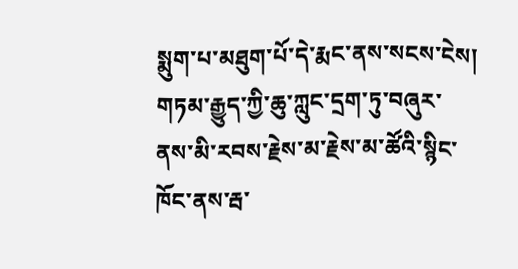སྨུག་པ་མཐུག་པོ་དེ་རྨང་ནས་སངས་ངེས།
གཏམ་རྒྱུད་ཀྱི་ཆུ་ཀླུང་དྲག་ཏུ་བཞུར་ནས་མི་རབས་རྗེས་མ་རྗེས་མ་ཚོའི་སྙིང་ཁོང་ནས་རྦ་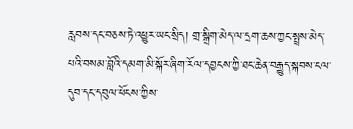རླབས་དང་བཅས་ཏེ་འཕྱུར་ཡང་སྲིད། གྲ་སྒྲིག་མེད་ལ་དྲག་ཆས་ཀྱང་སྤྲས་མེད་པའི་བསམ་བློའི་དམག་མི་སྐོར་ཞིག་རོལ་དབྱངས་ཀྱི་ཐང་ཆེན་བརྒྱུད་སྐབས་ངལ་དུབ་དང་དབུལ་ཕོངས་ཀྱིས་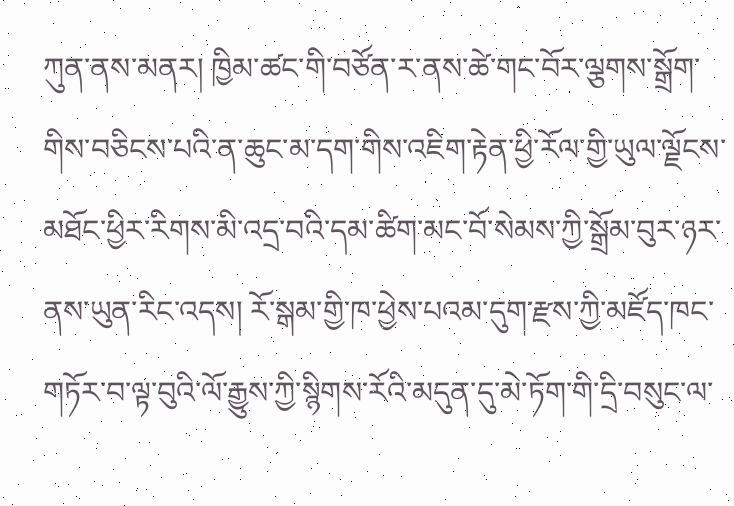ཀུན་ནས་མནར། ཁྱིམ་ཚང་གི་བཙོན་ར་ནས་ཚེ་གང་བོར་ལྕགས་སྒྲོག་གིས་བཅིངས་པའི་ན་ཆུང་མ་དག་གིས་འཇིག་རྟེན་ཕྱི་རོལ་གྱི་ཡུལ་ལྗོངས་མཐོང་ཕྱིར་རིགས་མི་འདྲ་བའི་དམ་ཚིག་མང་བོ་སེམས་ཀྱི་སྒྲོམ་བུར་ཉར་ནས་ཡུན་རིང་འདས། རོ་སྒམ་གྱི་ཁ་ཕྱེས་པའམ་དུག་རྫས་ཀྱི་མཛོད་ཁང་གཏོར་བ་ལྟ་བུའི་ལོ་རྒྱུས་ཀྱི་སྙིགས་རོའི་མདུན་དུ་མེ་ཏོག་གི་དྲི་བསུང་ལ་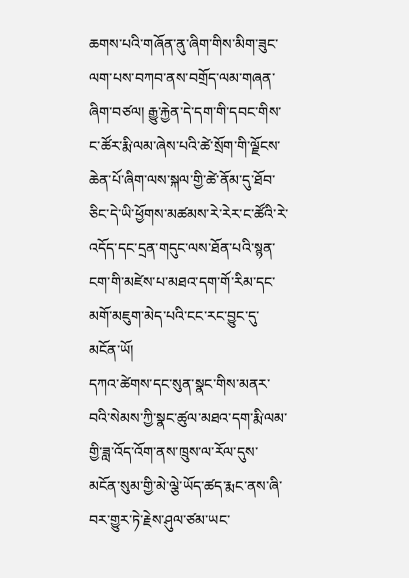ཆགས་པའི་གཞོན་ནུ་ཞིག་གིས་མིག་ཟུང་ལག་པས་བཀབ་ནས་བགྲོད་ལམ་གཞན་ཞིག་བཙལ། རྒྱུ་རྐྱེན་དེ་དག་གི་དབང་གིས་ང་ཚོར་རྨི་ལམ་ཞེས་པའི་ཚེ་སྲོག་གི་ལྗོངས་ཆེན་པོ་ཞིག་ལས་སྐལ་གྱི་ཚེ་ནོམ་དུ་ཐོབ་ཅིང་དེ་ཡི་ཕྱོགས་མཚམས་རེ་རེར་ང་ཚོའི་རེ་འདོད་དང་དྲན་གདུང་ལས་ཐོན་པའི་སྙན་ངག་གི་མཛེས་པ་མཐའ་དག་གོ་རིམ་དང་མགོ་མཇུག་མེད་པའི་ངང་རང་བྱུང་དུ་མངོན་ཡོ།
དཀའ་ཚེགས་དང་སུན་སྣང་གིས་མནར་བའི་སེམས་ཀྱི་སྣང་ཚུལ་མཐའ་དག་རྨི་ལམ་གྱི་ཟླ་འོད་འོག་ནས་ཁྲུས་ལ་རོལ་དུས་མངོན་སུམ་གྱི་མེ་ལྕེ་ཡོད་ཚད་རྨང་ནས་ཞི་བར་གྱུར་ཏེ་རྗེས་ཤུལ་ཙམ་ཡང་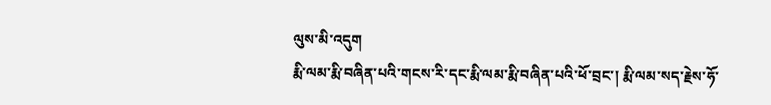ལུས་མི་འདུག
རྨི་ལམ་རྨི་བཞིན་པའི་གངས་རི་དང་རྨི་ལམ་རྨི་བཞིན་པའི་ཕོ་བྲང་། རྨི་ལམ་སད་རྗེས་ཧོ་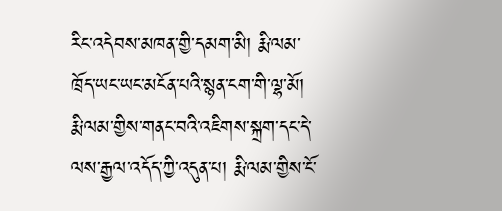རིང་འདེབས་མཁན་གྱི་དམག་མི། རྨི་ལམ་ཁྲོད་ཡང་ཡང་མངོན་པའི་སྙན་ངག་གི་ལྷ་མོ། རྨི་ལམ་གྱིས་གནང་བའི་འཇིགས་སྐྲག་དང་དེ་ལས་རྒྱལ་འདོད་ཀྱི་འདུན་པ། རྨི་ལམ་གྱིས་ངོ་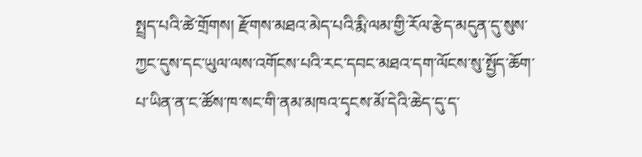སྤྲད་པའི་ཚེ་གྲོགས། རྫོགས་མཐའ་མེད་པའི་རྨི་ལམ་གྱི་རོལ་རྩེད་མདུན་དུ་སུས་ཀྱང་དུས་དང་ཡུལ་ལས་འགོངས་པའི་རང་དབང་མཐའ་དག་ལོངས་སུ་སྤྱོད་ཆོག་པ་ཡིན་ན་ང་ཚོས་ཁ་སང་གི་ནམ་མཁའ་དྭངས་མོ་དེའི་ཆེད་དུ་ད་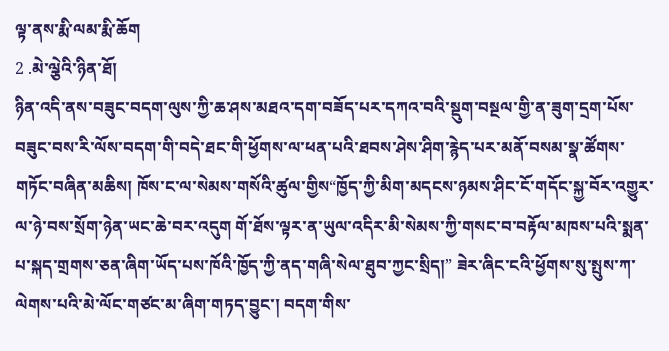ལྟ་ནས་རྨི་ལམ་རྨི་ཆོག
2 .མེ་ལྕེའི་ཉིན་ཐོ།
ཉིན་འདི་ནས་བཟུང་བདག་ལུས་ཀྱི་ཆ་ཤས་མཐའ་དག་བཟོད་པར་དཀའ་བའི་སྡུག་བསྔལ་གྱི་ན་ཟུག་དྲག་པོས་བཟུང་བས་རི་ལོས་བདག་གི་བདེ་ཐང་གི་ཕྱོགས་ལ་ཕན་པའི་ཐབས་ཤེས་ཤིག་རྙེད་པར་མནོ་བསམ་སྣ་ཚོགས་གཏོང་བཞིན་མཆིས། ཁོས་ང་ལ་སེམས་གསོའི་ཚུལ་གྱིས“ཁྱོད་ཀྱི་མིག་མདངས་ཉམས་ཤིང་ངོ་གདོང་སྐྱ་བོར་འགྱུར་ལ་ཉེ་བས་སྲོག་ཉེན་ཡང་ཆེ་བར་འདུག གོ་ཐོས་ལྟར་ན་ཡུལ་འདིར་མི་སེམས་ཀྱི་གསང་བ་བརྟོལ་མཁས་པའི་སྨན་པ་སྐད་གྲགས་ཅན་ཞིག་ཡོད་པས་ཁོའི་ཁྱོད་ཀྱི་ནད་གཞི་སེལ་ཐུབ་ཀྱང་སྲིད།” ཟེར་ཞིང་ངའི་ཕྱོགས་སུ་སྤུས་ཀ་ལེགས་པའི་མེ་ལོང་གཙང་མ་ཞིག་གཏད་བྱུང་། བདག་གིས་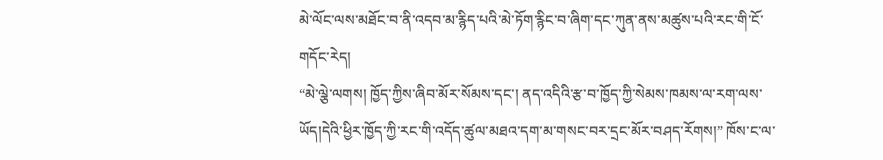མེ་ལོང་ལས་མཐོང་བ་ནི་འདབ་མ་རྙིད་པའི་མེ་ཏོག་རྙིང་བ་ཞིག་དང་ཀུན་ནས་མཚུས་པའི་རང་གི་ངོ་གདོང་རེད།
“མེ་ལྕེ་ལགས། ཁྱོད་ཀྱིས་ཞིབ་མོར་སོམས་དང་། ནད་འདིའི་རྩ་བ་ཁྱོད་ཀྱི་སེམས་ཁམས་ལ་རག་ལས་ཡོད།དེའི་ཕྱིར་ཁྱོད་ཀྱི་རང་གི་འདོད་ཚུལ་མཐའ་དག་མ་གསང་བར་དྲང་མོར་བཤད་རོགས།” ཁོས་ང་ལ་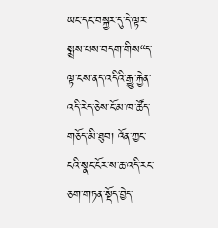ཡང་དང་བསྐྱར་དུ་དེ་ལྟར་སྨྲས་པས་བདག་གིས“ད་ལྟ་ངས་ནད་འདིའི་རྒྱུ་རྐྱེན་འདི་རེད་ཅེས་ངོ་མ་ཁ་ཚོད་གཅོད་མི་ཐུབ། འོན་ཀྱང་ངའི་སྣང་ངོར་ས་ཆ་འདི་རང་ཅག་གཏན་སྡོད་བྱེད་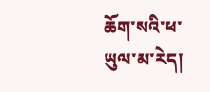ཆོག་སའི་ཕ་ཡུལ་མ་རེད།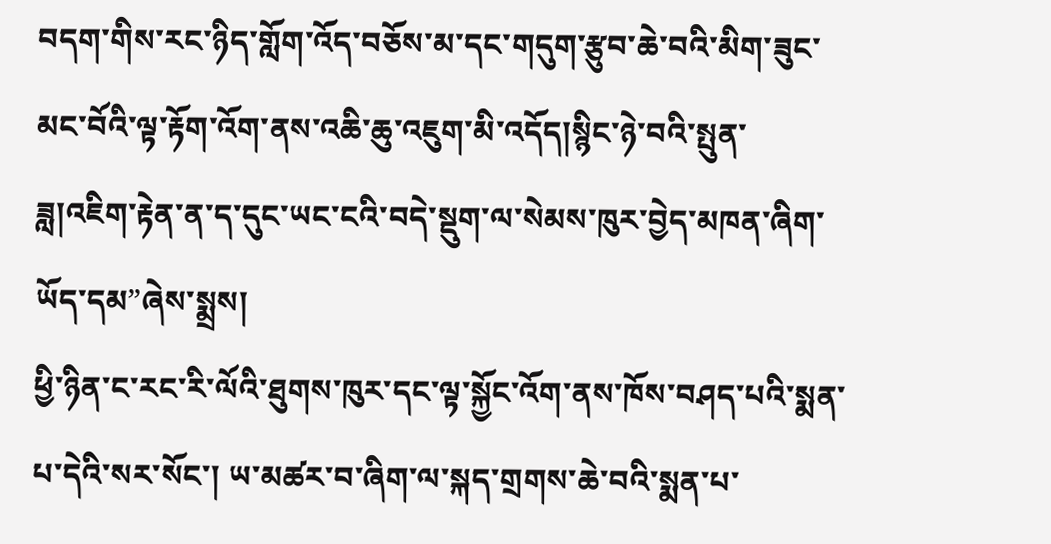བདག་གིས་རང་ཉིད་གློག་འོད་བཅོས་མ་དང་གདུག་རྩུབ་ཆེ་བའི་མིག་ཟུང་མང་བོའི་ལྟ་རྟོག་འོག་ནས་འཆི་ཆུ་འཇུག་མི་འདོད།སྙིང་ཉེ་བའི་སྤུན་ཟླ།འཇིག་རྟེན་ན་ད་དུང་ཡང་ངའི་བདེ་སྡུག་ལ་སེམས་ཁུར་བྱེད་མཁན་ཞིག་ཡོད་དམ”ཞེས་སྨྲས།
ཕྱི་ཉིན་ང་རང་རི་ལོའི་ཐུགས་ཁུར་དང་ལྟ་སྐྱོང་འོག་ནས་ཁོས་བཤད་པའི་སྨན་པ་དེའི་སར་སོང་། ཡ་མཚར་བ་ཞིག་ལ་སྐད་གྲགས་ཆེ་བའི་སྨན་པ་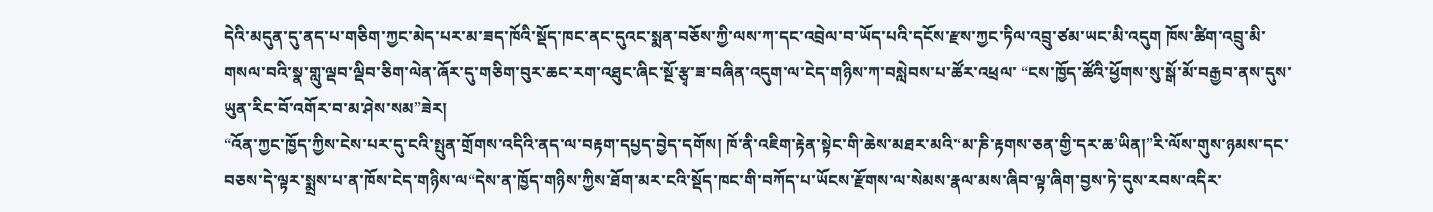དེའི་མདུན་དུ་ནད་པ་གཅིག་ཀྱང་མེད་པར་མ་ཟད་ཁོའི་སྡོད་ཁང་ནང་དུའང་སྨན་བཅོས་ཀྱི་ལས་ཀ་དང་འབྲེལ་བ་ཡོད་པའི་དངོས་རྫས་ཀྱང་ཏིལ་འབྲུ་ཙམ་ཡང་མི་འདུག ཁོས་ཚིག་འབྲུ་མི་གསལ་བའི་སྣ་གླུ་ལྡབ་ལྡིབ་ཅིག་ལེན་ཞོར་དུ་གཅིག་བུར་ཆང་རག་འཐུང་ཞིང་སྔོ་རྩྭ་ཟ་བཞིན་འདུག་ལ་ངེད་གཉིས་ཀ་བསླེབས་པ་ཚོར་འཕྲལ་ “ངས་ཁྱོད་ཚོའི་ཕྱོགས་སུ་སྒོ་མོ་བརྒྱབ་ནས་དུས་ཡུན་རིང་བོ་འགོར་བ་མ་ཤེས་སམ”ཟེར།
“འོན་ཀྱང་ཁྱོད་ཀྱིས་ངེས་པར་དུ་ངའི་སྤུན་གྲོགས་འདིའི་ནད་ལ་བརྟག་དཔྱད་བྱེད་དགོས། ཁོ་ནི་འཇིག་རྟེན་སྟེང་གི་ཆེས་མཐར་མའི་‘མ་ཎི་རྟགས་ཅན་གྱི་དར་ཆ’ཡིན།”རི་ལོས་གུས་ཉམས་དང་བཅས་དེ་ལྟར་སྨྲས་པ་ན་ཁོས་ངེད་གཉིས་ལ“དེས་ན་ཁྱོད་གཉིས་ཀྱིས་ཐོག་མར་ངའི་སྡོད་ཁང་གི་བཀོད་པ་ཡོངས་རྫོགས་ལ་སེམས་རྣལ་མས་ཞིབ་ལྟ་ཞིག་བྱས་ཏེ་དུས་རབས་འདིར་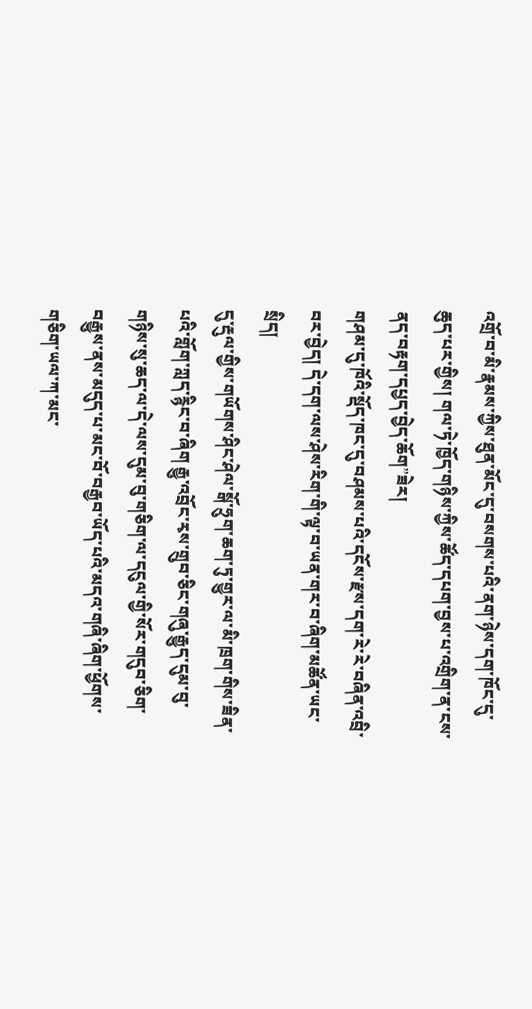འགྲོ་བ་མི་རྣམས་ཀྱིས་ཐུན་མོང་དུ་བསགས་པའི་ནག་ཉེས་དག་ཁོང་དུ་ཆུད་པར་གྱིས། གལ་ཏེ་ཁྱོད་གཉིས་ཀྱིས་ཚོད་དཔག་བྱས་པ་འགྲིག་ན་ངས་ནད་བརྟག་དཔྱད་བྱེད་ཆོག”ཟེར།
གཤམ་དུ་ཁོའི་སྡོད་ཁང་དུ་བཤམས་པའི་དངོས་རྫས་དག་རེ་རེ་བཞིན་འབྲི་བར་བྱེད། དེ་དག་ལས་ཤེས་རིག་གི་ལྟ་བ་ཡན་གར་བ་ཞིག་མཚོན་ཡང་སྲིད།
དུ་རྡུལ་གྱིས་གཡོགས་ཤིང་ཤེལ་སྒོ་ཧྲུག་ཆག་ཏུ་གྱུར་ལ་མི་ཁྲག་གིས་ཟིན་པའི་གློག་ཀླད་རྙིང་བ་ཞིག རྒྱུ་འབྲོང་རྭས་གྲུབ་ཅིང་གཞུ་རྒྱུད་དུམ་བུ་གཉིས་སུ་ཆད་ལ་དེ་ལས་དུམ་བུ་གཅིག་ལ་དངུལ་གྱི་སོར་གདུབ་ཅིག་བརྒྱུས་ནས་མདུད་པ་མང་བོ་བརྒྱབ་ཡོད་པའི་མདའ་གཞི་ཞིག་ཕྱོགས་གཅིག་ཡལ་ཀ་མང་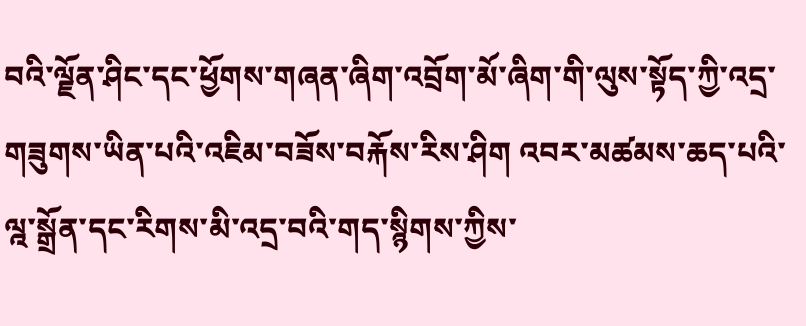བའི་ལྗོན་ཤིང་དང་ཕྱོགས་གཞན་ཞིག་འབྲོག་མོ་ཞིག་གི་ལུས་སྟོད་ཀྱི་འདྲ་གཟུགས་ཡིན་པའི་འཇིམ་བཟོས་བརྐོས་རིས་ཤིག འབར་མཚམས་ཆད་པའི་ལྰ་སྒྲོན་དང་རིགས་མི་འདྲ་བའི་གད་སྙིགས་ཀྱིས་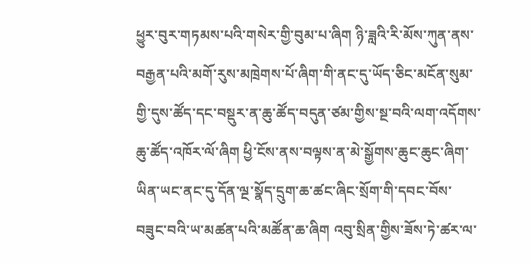ཕྱུར་བུར་གཏམས་པའི་གསེར་གྱི་བུམ་པ་ཞིག ཉི་ཟླའི་རི་མོས་ཀུན་ནས་བརྒྱན་པའི་མགོ་རུས་མཁྲེགས་པོ་ཞིག་གི་ནང་དུ་ཡོད་ཅིང་མངོན་སུམ་གྱི་དུས་ཚོད་དང་བསྡུར་ན་ཆུ་ཚོད་བདུན་ཙམ་གྱིས་སྔ་བའི་ལག་འདོགས་ཆུ་ཚོད་འཁོར་ལོ་ཞིག ཕྱི་ངོས་ནས་བལྟས་ན་མེ་སྒྱོགས་ཆུང་ཆུང་ཞིག་ཡིན་ཡང་ནང་དུ་དོན་ལྔ་སྣོད་དྲུག་ཆ་ཚང་ཞིང་སྲོག་གི་དབང་བོས་བཟུང་བའི་ཡ་མཚན་པའི་མཚོན་ཆ་ཞིག འབུ་སྲིན་གྱིས་ཟོས་ཏེ་ཚར་ལ་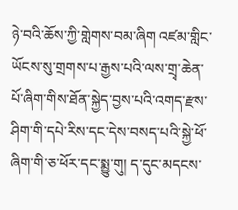ཉེ་བའི་ཆོས་ཀྱི་གླེགས་བམ་ཞིག འཛམ་གླིང་ཡོངས་སུ་གྲགས་པ་རྒྱས་པའི་ལས་གྲྭ་ཆེན་པོ་ཞིག་གིས་ཐོན་སྐྱེད་བྱས་པའི་འགད་རྫས་ཤིག་གི་དཔེ་རིས་དང་དེས་བསད་པའི་སྐྱེ་ཕོ་ཞིག་གི་ཅ་ཕོར་དང་སྨྱུ་གུ། ད་དུང་མདངས་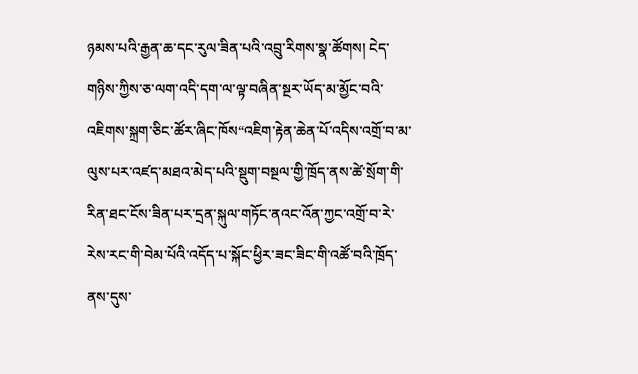ཉམས་པའི་རྒྱན་ཆ་དང་རུལ་ཟིན་པའི་འབྲུ་རིགས་སྣ་ཚོགས། ངེད་གཉིས་ཀྱིས་ཅ་ལག་འདི་དག་ལ་ལྟ་བཞིན་སྔར་ཡོད་མ་མྱོང་བའི་འཇིགས་སྐྲག་ཅིང་ཚོར་ཞིང་ཁོས“འཇིག་རྟེན་ཆེན་པོ་འདིས་འགྲོ་བ་མ་ལུས་པར་འཛད་མཐའ་མེད་པའི་སྡུག་བསྔལ་གྱི་ཁྲོད་ནས་ཚེ་སྲོག་གི་རིན་ཐང་ངོས་ཟིན་པར་དྲན་སྐུལ་གཏོང་ནའང་འོན་ཀྱང་འགྲོ་བ་རེ་རེས་རང་གི་བེམ་པོའི་འདོད་པ་སྐོང་ཕྱིར་ཟང་ཟིང་གི་འཚོ་བའི་ཁྲོད་ནས་དུས་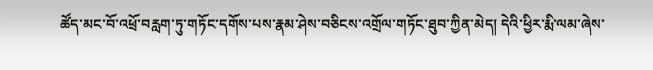ཚོད་མང་བོ་འཕྲོ་བརླག་ཏུ་གཏོང་དགོས་པས་རྣམ་ཤེས་བཅིངས་འགྲོལ་གཏོང་ཐུབ་ཀྱིན་མེད། དེའི་ཕྱིར་རྨི་ལམ་ཞེས་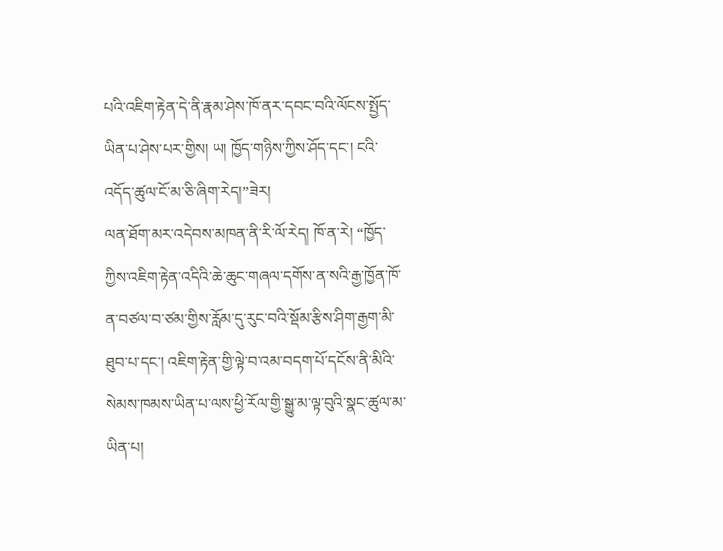པའི་འཇིག་རྟེན་དེ་ནི་རྣམ་ཤེས་ཁོ་ནར་དབང་བའི་ལོངས་སྤྱོད་ཡིན་པ་ཤེས་པར་གྱིས། ཡ། ཁྱོད་གཉིས་ཀྱིས་ཤོད་དང་། ངའི་འདོད་ཚུལ་ངོ་མ་ཅི་ཞིག་རེད།”ཟེར།
ལན་ཐོག་མར་འདེབས་མཁན་ནི་རི་ལོ་རེད། ཁོ་ན་རེ། “ཁྱོད་ཀྱིས་འཇིག་རྟེན་འདིའི་ཆེ་ཆུང་གཞལ་དགོས་ན་སའི་རྒྱ་ཁྱོན་ཁོ་ན་བཙལ་བ་ཙམ་གྱིས་རློམ་དུ་རུང་བའི་སྡོམ་རྩིས་ཤིག་རྒྱག་མི་ཐུབ་པ་དང་། འཇིག་རྟེན་གྱི་ལྟེ་བ་འམ་བདག་པོ་དངོས་ནི་མིའི་སེམས་ཁམས་ཡིན་པ་ལས་ཕྱི་རོལ་གྱི་སྒྱུ་མ་ལྟ་བུའི་སྣང་ཚུལ་མ་ཡིན་པ།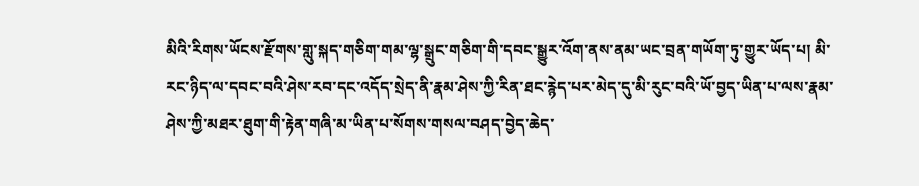མིའི་རིགས་ཡོངས་རྫོགས་གླུ་སྐད་གཅིག་གམ་ལྷ་སྒྲུང་གཅིག་གི་དབང་སྒྱུར་འོག་ནས་ནམ་ཡང་བྲན་གཡོག་ཏུ་གྱུར་ཡོད་པ། མི་རང་ཉིད་ལ་དབང་བའི་ཤེས་རབ་དང་འདོད་སྲེད་ནི་རྣམ་ཤེས་ཀྱི་རིན་ཐང་རྙེད་པར་མེད་དུ་མི་རུང་བའི་ཡོ་བྱད་ཡིན་པ་ལས་རྣམ་ཤེས་ཀྱི་མཐར་ཐུག་གི་རྟེན་གཞི་མ་ཡིན་པ་སོགས་གསལ་བཤད་བྱེད་ཆེད་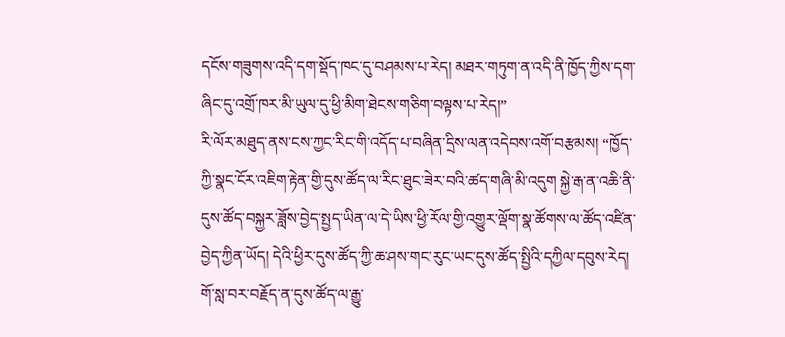དངོས་གཟུགས་འདི་དག་སྡོད་ཁང་དུ་བཤམས་པ་རེད། མཐར་གཏུག་ན་འདི་ནི་ཁྱོད་ཀྱིས་དག་ཞིང་དུ་འགྲོ་ཁར་མི་ཡུལ་དུ་ཕྱི་མིག་ཐེངས་གཅིག་བལྟས་པ་རེད།”
རི་ལོར་མཐུད་ནས་ངས་ཀྱང་རིང་གི་འདོད་པ་བཞིན་དྲིས་ལན་འདེབས་འགོ་བརྩམས། “ཁྱོད་ཀྱི་སྣང་ངོར་འཇིག་རྟེན་གྱི་དུས་ཚོད་ལ་རིང་ཐུང་ཟེར་བའི་ཚད་གཞི་མི་འདུག སྐྱེ་རྒ་ན་འཆི་ནི་དུས་ཚོད་བསྐྱར་ཟློས་བྱེད་སྤྱད་ཡིན་ལ་དེ་ཡིས་ཕྱི་རོལ་གྱི་འགྱུར་ལྡོག་སྣ་ཚོགས་ལ་ཚོད་འཛིན་བྱེད་ཀྱིན་ཡོད། དེའི་ཕྱིར་དུས་ཚོད་ཀྱི་ཆ་ཤས་གང་རུང་ཡང་དུས་ཚོད་སྤྱིའི་དཀྱིལ་དབུས་རེད། གོ་སླ་བར་བརྗོད་ན་དུས་ཚོད་ལ་རྒྱུ་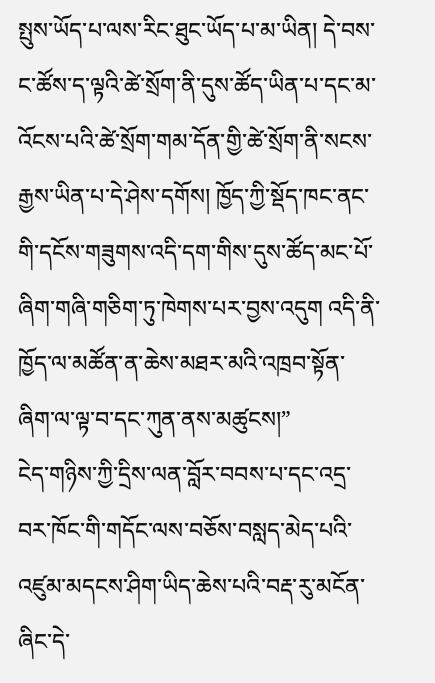སྤུས་ཡོད་པ་ལས་རིང་ཐུང་ཡོད་པ་མ་ཡིན། དེ་བས་ང་ཚོས་ད་ལྟའི་ཚེ་སྲོག་ནི་དུས་ཚོད་ཡིན་པ་དང་མ་འོངས་པའི་ཚེ་སྲོག་གམ་དོན་གྱི་ཚེ་སྲོག་ནི་སངས་རྒྱས་ཡིན་པ་དེ་ཤེས་དགོས། ཁྱོད་ཀྱི་སྡོད་ཁང་ནང་གི་དངོས་གཟུགས་འདི་དག་གིས་དུས་ཚོད་མང་པོ་ཞིག་གཞི་གཅིག་ཏུ་ཁེགས་པར་བྱས་འདུག འདི་ནི་ཁྱོད་ལ་མཚོན་ན་ཆེས་མཐར་མའི་འཁྲབ་སྟོན་ཞིག་ལ་ལྟ་བ་དང་ཀུན་ནས་མཚུངས།”
ངེད་གཉིས་ཀྱི་དྲིས་ལན་བློར་བབས་པ་དང་འདྲ་བར་ཁོང་གི་གདོང་ལས་བཅོས་བསླད་མེད་པའི་འཛུམ་མདངས་ཤིག་ཡིད་ཆེས་པའི་བརྡ་རུ་མངོན་ཞིང་དེ་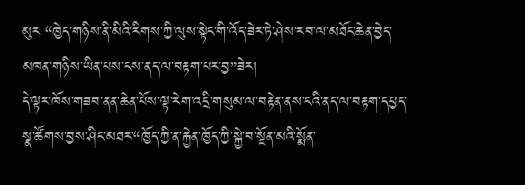མུར “ཁྱེད་གཉིས་ནི་མིའི་རིགས་ཀྱི་ལུས་སྟེང་གི་འོད་ཟེར་ཏེ་ཤེས་རབ་ལ་མཐོང་ཆེན་བྱེད་མཁན་གཉིས་ཡིན་པས་ངས་ནད་ལ་བརྟག་པར་བྱ”ཟེར།
དེ་ལྟར་ཁོས་གཟབ་ནན་ཆེན་པོས་ལྟ་རེག་འདྲི་གསུམ་ལ་བརྟེན་ནས་ངའི་ནད་ལ་བརྟག་དཔྱད་སྣ་ཚོགས་བྱས་ཤིང་མཐར་“ཁྱོད་ཀྱི་ན་རྐྱེན་ཁྱོད་ཀྱི་སྐྱེ་བ་སྔོན་མའི་སྨོན་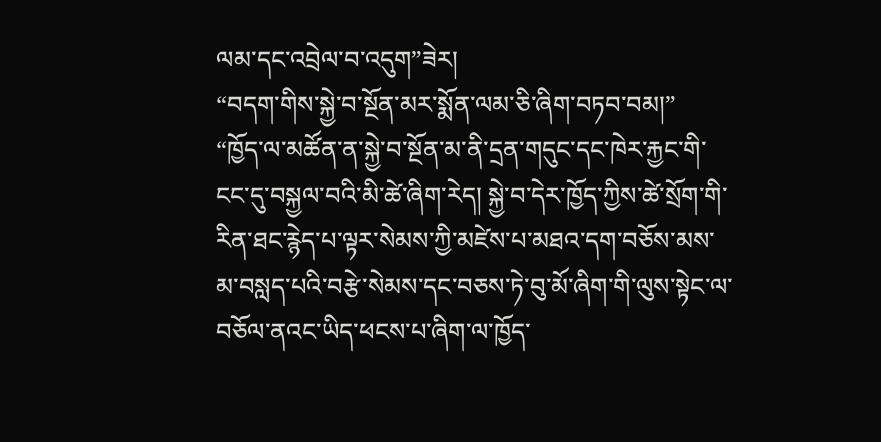ལམ་དང་འབྲེལ་བ་འདུག”ཟེར།
“བདག་གིས་སྐྱེ་བ་སྔོན་མར་སྨོན་ལམ་ཅི་ཞིག་བཏབ་བམ།”
“ཁྱོད་ལ་མཚོན་ན་སྐྱེ་བ་སྔོན་མ་ནི་དྲན་གདུང་དང་ཁེར་རྐྱང་གི་ངང་དུ་བསྐྱལ་བའི་མི་ཚེ་ཞིག་རེད། སྐྱེ་བ་དེར་ཁྱོད་ཀྱིས་ཚེ་སྲོག་གི་རིན་ཐང་རྙེད་པ་ལྟར་སེམས་ཀྱི་མཛེས་པ་མཐའ་དག་བཅོས་མས་མ་བསླད་པའི་བརྩེ་སེམས་དང་བཅས་ཏེ་བུ་མོ་ཞིག་གི་ལུས་སྟེང་ལ་བཅོལ་ནའང་ཡིད་ཕངས་པ་ཞིག་ལ་ཁྱོད་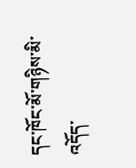དང་ཁོང་མོ་གཉིས་མི་འདོད་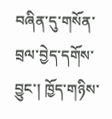བཞིན་དུ་གསོན་བྲལ་བྱེད་དགོས་བྱུང་། ཁྱོད་གཉིས་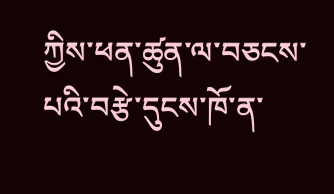ཀྱིས་ཕན་ཚུན་ལ་བཅངས་པའི་བརྩེ་དུངས་ཁོ་ན་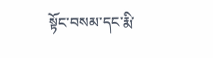སྟོང་བསམ་དང་རྨི་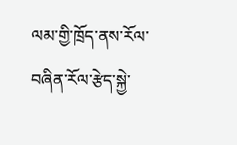ལམ་གྱི་ཁྲོད་ནས་རོལ་བཞིན་རོལ་རྩེད་སྐྱེ་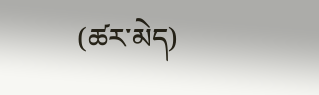(ཚར་མེད)